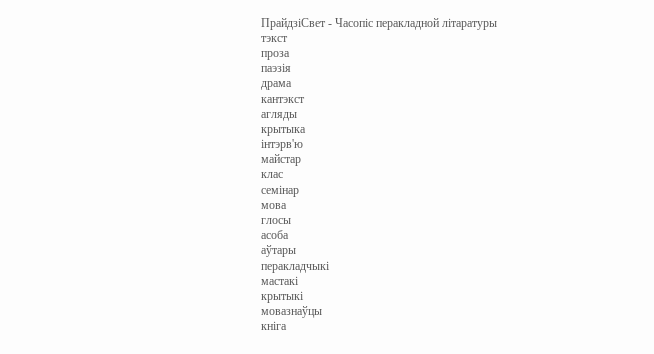ПрайдзіСвет - Часопіс перакладной літаратуры
тэкст
проза
паэзія
драма
кантэкст
агляды
крытыка
інтэрв'ю
майстар
клас
семінар
мова
глосы
асоба
аўтары
перакладчыкі
мастакі
крытыкі
мовазнаўцы
кніга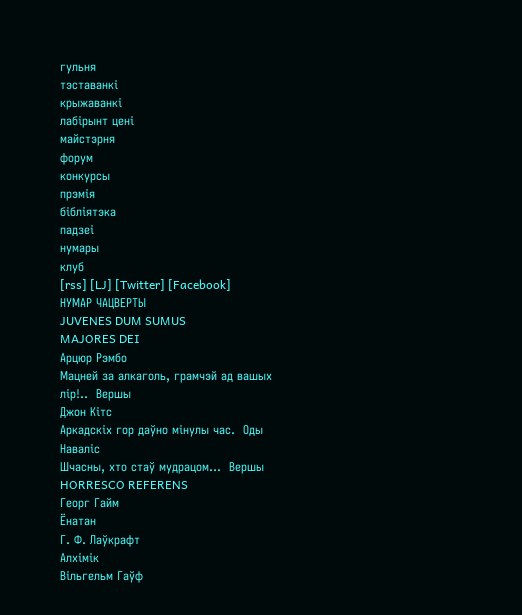гульня
тэставанкі
крыжаванкі
лабірынт цені
майстэрня
форум
конкурсы
прэмія
бібліятэка
падзеі
нумары
клуб
[rss] [LJ] [Twitter] [Facebook]
НУМАР ЧАЦВЕРТЫ
JUVENES DUM SUMUS
MAJORES DEI
Арцюр Рэмбо
Мацней за алкаголь, грамчэй ад вашых лір!..  Вершы
Джон Кітс
Аркадскіх гор даўно мінулы час.  Оды
Наваліс
Шчасны, хто стаў мудрацом...  Вершы
HORRESCO REFERENS
Георг Гайм
Ёнатан
Г. Ф. Лаўкрафт
Алхімік
Вільгельм Гаўф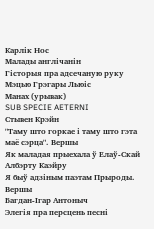Карлік Нос
Малады англічанін
Гісторыя пра адсечаную руку
Мэцью Грэгары Льюіс
Манах (урывак)
SUB SPECIE AETERNI
Стывен Крэйн
"Таму што горкае і таму што гэта маё сэрца". Вершы
Як маладая прыехала ў Елаў-Скай
Албэрту Каэйру
Я быў адзіным паэтам Прыроды. Вершы
Багдан-Ігар Антоныч
Элегія пра персцень песні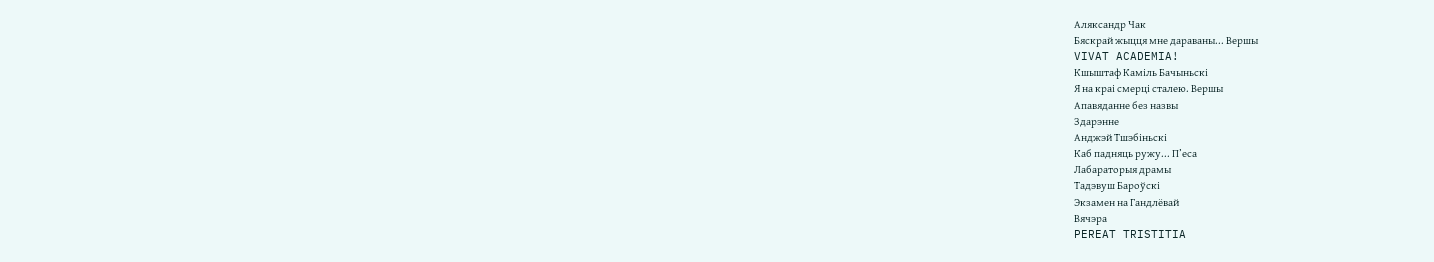Аляксандр Чак
Бяскрай жыцця мне дараваны... Вершы
VIVAT ACADEMIA!
Кшыштаф Каміль Бачыньскі
Я на краі смерці сталею. Вершы
Апавяданне без назвы
Здарэнне
Анджэй Тшэбіньскі
Каб падняць ружу... П’еса
Лабараторыя драмы
Тадэвуш Бароўскі
Экзамен на Гандлёвай
Вячэра
PEREAT TRISTITIA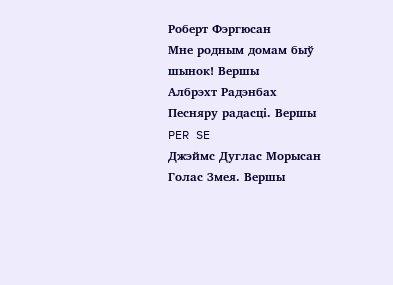Роберт Фэргюсан
Мне родным домам быў шынок! Вершы
Албрэхт Радэнбах
Песняру радасці. Вершы
PER SE
Джэймс Дуглас Морысан
Голас Змея. Вершы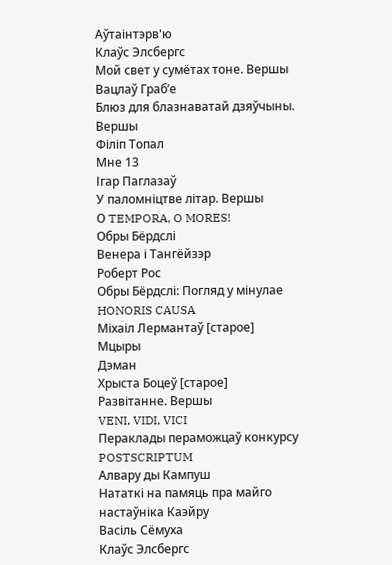Аўтаінтэрв'ю
Клаўс Элсбергс
Мой свет у сумётах тоне. Вершы
Вацлаў Граб’е
Блюз для блазнаватай дзяўчыны. Вершы
Філіп Топал
Мне 13
Ігар Паглазаў
У паломніцтве літар. Вершы
О TEMPORA, O MORES!
Обры Бёрдслі
Венера і Тангёйзэр
Роберт Рос
Обры Бёрдслі: Погляд у мінулае
HONORIS CAUSA
Міхаіл Лермантаў [старое]
Мцыры
Дэман
Хрыста Боцеў [старое]
Развітанне. Вершы
VENI, VIDI, VICI
Пераклады пераможцаў конкурсу
POSTSCRIPTUM
Алвару ды Кампуш
Нататкі на памяць пра майго настаўніка Каэйру
Васіль Сёмуха
Клаўс Элсбергс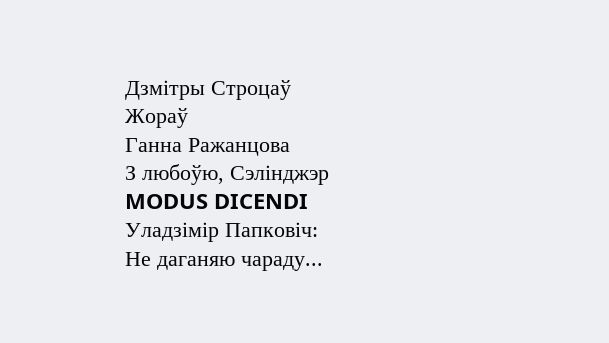Дзмітры Строцаў
Жораў
Ганна Ражанцова
З любоўю, Сэлінджэр
MODUS DICENDI
Уладзімір Папковіч:
Не даганяю чараду...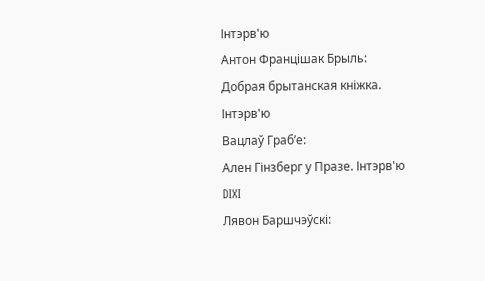Інтэрв'ю
Антон Францішак Брыль:
Добрая брытанская кніжка. Інтэрв'ю
Вацлаў Граб’е:
Ален Гінзберг у Празе. Інтэрв'ю
DIXI
Лявон Баршчэўскі: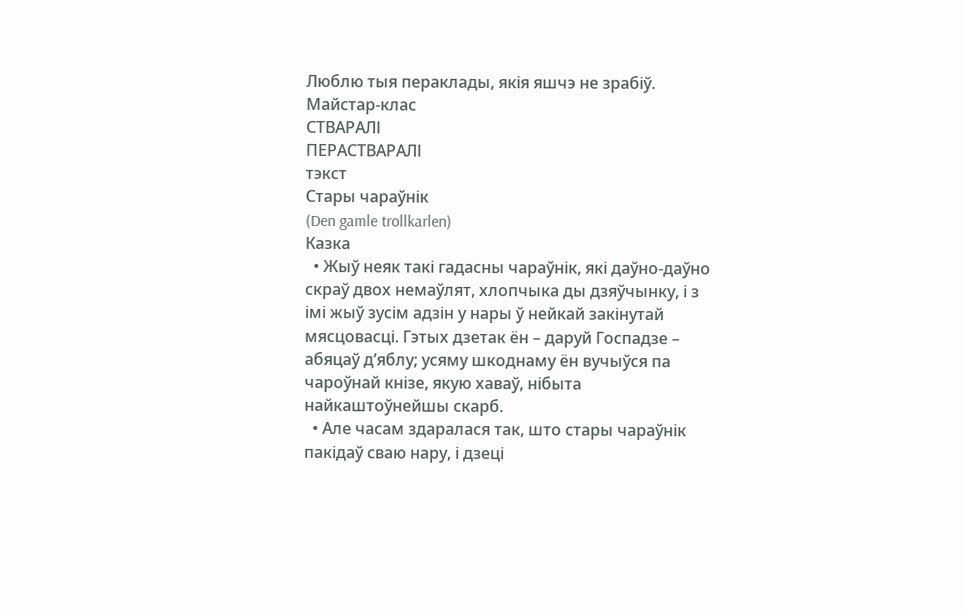Люблю тыя пераклады, якія яшчэ не зрабіў. Майстар-клас
СТВАРАЛІ
ПЕРАСТВАРАЛІ
тэкст
Стары чараўнік
(Den gamle trollkarlen)
Казка
  • Жыў неяк такі гадасны чараўнік, які даўно-даўно скраў двох немаўлят, хлопчыка ды дзяўчынку, і з імі жыў зусім адзін у нары ў нейкай закінутай мясцовасці. Гэтых дзетак ён – даруй Госпадзе – абяцаў д’яблу; усяму шкоднаму ён вучыўся па чароўнай кнізе, якую хаваў, нібыта найкаштоўнейшы скарб.
  • Але часам здаралася так, што стары чараўнік пакідаў сваю нару, і дзеці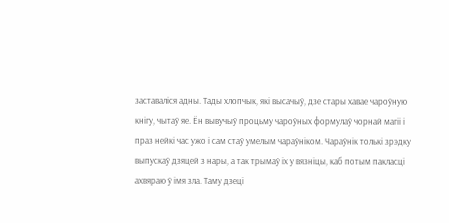заставаліся адны. Тады хлопчык, які высачыў, дзе стары хавае чароўную кнігу, чытаў яе. Ён вывучыў процьму чароўных формулаў чорнай магіі і праз нейкі час ужо і сам стаў умелым чараўніком. Чараўнік толькі зрэдку выпускаў дзяцей з нары, а так трымаў іх у вязніцы, каб потым пакласці ахвяраю ў імя зла. Таму дзеці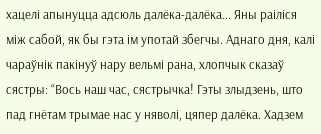хацелі апынуцца адсюль далёка-далёка... Яны раіліся між сабой, як бы гэта ім употай збегчы. Аднаго дня, калі чараўнік пакінуў нару вельмі рана, хлопчык сказаў сястры: “Вось наш час, сястрычка! Гэты злыдзень, што пад гнётам трымае нас у няволі, цяпер далёка. Хадзем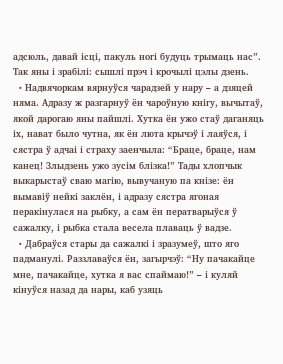адсюль, давай ісці, пакуль ногі будуць трымаць нас”. Так яны і зрабілі: сышлі прэч і крочылі цэлы дзень.
  • Надвячоркам вярнуўся чарадзей у нару – а дзяцей няма. Адразу ж разгарнуў ён чароўную кнігу, вычытаў, якой дарогаю яны пайшлі. Хутка ён ужо стаў даганяць іх, нават было чутна, як ён люта крычэў і лаяўся, і сястра ў адчаі і страху заенчыла: “Браце, браце, нам канец! Злыдзень ужо зусім блізка!” Тады хлопчык выкарыстаў сваю магію, вывучаную па кнізе: ён вымавіў нейкі заклён, і адразу сястра ягоная перакінулася на рыбку, а сам ён ператварыўся ў сажалку, і рыбка стала весела плаваць ў вадзе.
  • Дабраўся стары да сажалкі і зразумеў, што яго падманулі. Раззлаваўся ён, загырчэў: “Ну пачакайце мне, пачакайце, хутка я вас спаймаю!” – і куляй кінуўся назад да нары, каб узяць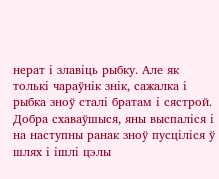нерат і злавіць рыбку. Але як толькі чараўнік знік, сажалка і рыбка зноў сталі братам і сястрой. Добра схаваўшыся, яны выспаліся і на наступны ранак зноў пусціліся ў шлях і ішлі цэлы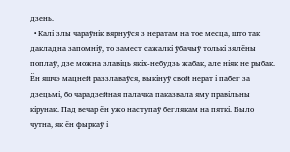дзень.
  • Калі злы чараўнік вярнуўся з нератам на тое месца, што так дакладна запомніў, то замест сажалкі ўбачыў толькі зялёны поплаў, дзе можна злавіць якіх-небудзь жабак, але ніяк не рыбак. Ён яшчэ мацней раззлаваўся, выкінуў свой нерат і пабег за дзецьмі, бо чарадзейная палачка паказвала яму правільны кірунак. Пад вечар ён ужо наступаў беглякам на пяткі. Было чутна, як ён фыркаў і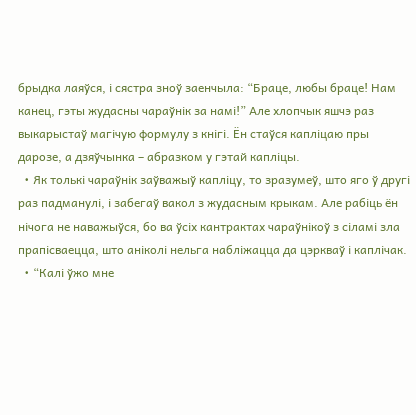брыдка лаяўся, і сястра зноў заенчыла: “Браце, любы браце! Нам канец, гэты жудасны чараўнік за намі!” Але хлопчык яшчэ раз выкарыстаў магічую формулу з кнігі. Ён стаўся капліцаю пры дарозе, а дзяўчынка – абразком у гэтай капліцы.
  • Як толькі чараўнік заўважыў капліцу, то зразумеў, што яго ў другі раз падманулі, і забегаў вакол з жудасным крыкам. Але рабіць ён нічога не наважыўся, бо ва ўсіх кантрактах чараўнікоў з сіламі зла прапісваецца, што аніколі нельга набліжацца да цэркваў і каплічак.
  • “Калі ўжо мне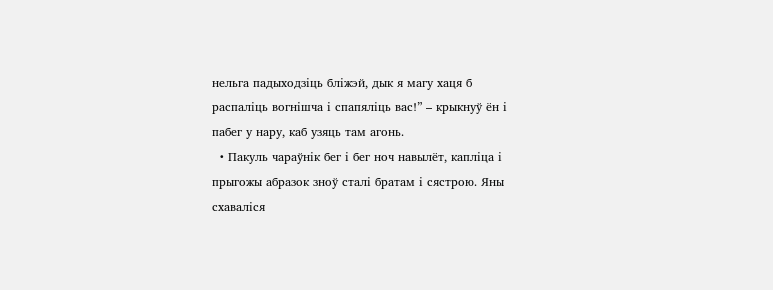нельга падыходзіць бліжэй, дык я магу хаця б распаліць вогнішча і спапяліць вас!” – крыкнуў ён і пабег у нару, каб узяць там агонь.
  • Пакуль чараўнік бег і бег ноч навылёт, капліца і прыгожы абразок зноў сталі братам і сястрою. Яны схаваліся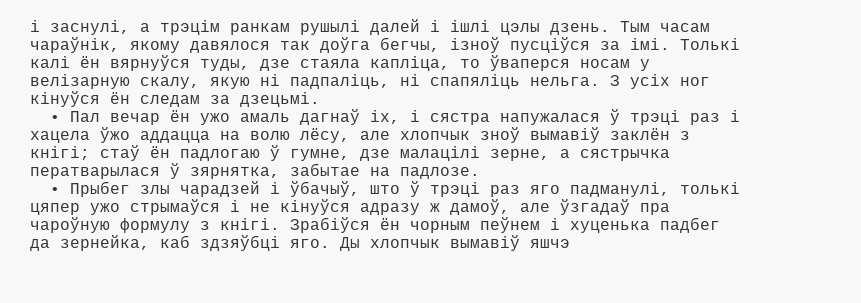і заснулі, а трэцім ранкам рушылі далей і ішлі цэлы дзень. Тым часам чараўнік, якому давялося так доўга бегчы, ізноў пусціўся за імі. Толькі калі ён вярнуўся туды, дзе стаяла капліца, то ўваперся носам у велізарную скалу, якую ні падпаліць, ні спапяліць нельга. З усіх ног кінуўся ён следам за дзецьмі.
  • Пал вечар ён ужо амаль дагнаў іх, і сястра напужалася ў трэці раз і хацела ўжо аддацца на волю лёсу, але хлопчык зноў вымавіў заклён з кнігі; стаў ён падлогаю ў гумне, дзе малацілі зерне, а сястрычка ператварылася ў зярнятка, забытае на падлозе.
  • Прыбег злы чарадзей і ўбачыў, што ў трэці раз яго падманулі, толькі цяпер ужо стрымаўся і не кінуўся адразу ж дамоў, але ўзгадаў пра чароўную формулу з кнігі. Зрабіўся ён чорным пеўнем і хуценька падбег да зернейка, каб здзяўбці яго. Ды хлопчык вымавіў яшчэ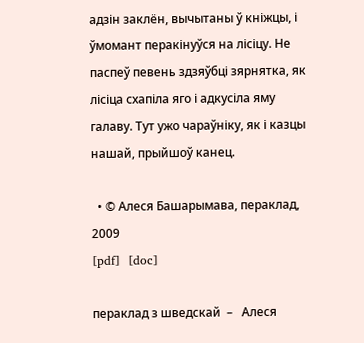адзін заклён, вычытаны ў кніжцы, і ўмомант перакінуўся на лісіцу. Не паспеў певень здзяўбці зярнятка, як лісіца схапіла яго і адкусіла яму галаву. Тут ужо чараўніку, як і казцы нашай, прыйшоў канец.

  • © Алеся Башарымава, пераклад, 2009
[pdf]  [doc]

пераклад з шведскай  –   Алеся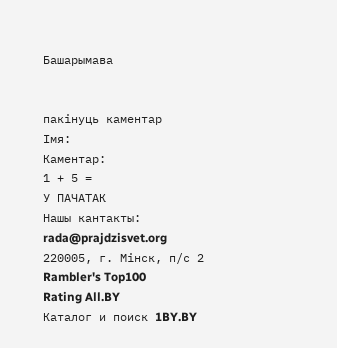Башарымава


пакінуць каментар
Імя:
Каментар:
1 + 5 =
У ПАЧАТАК
Нашы кантакты:
rada@prajdzisvet.org
220005, г. Мінск, п/с 2
Rambler's Top100
Rating All.BY
Каталог и поиск 1BY.BY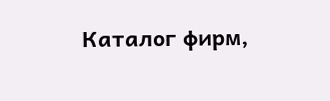Каталог фирм,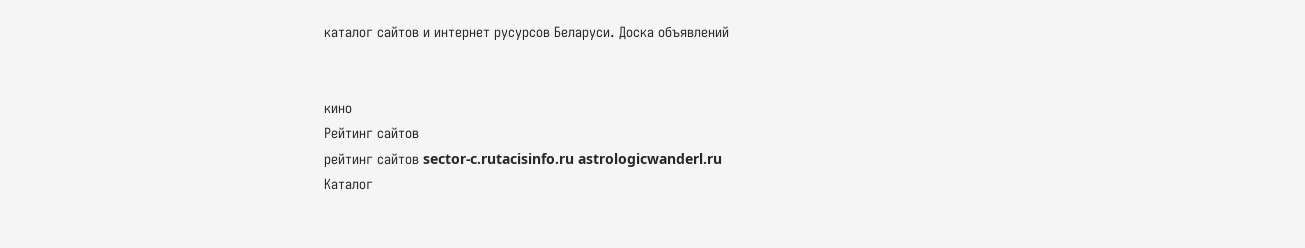каталог сайтов и интернет русурсов Беларуси. Доска объявлений


кино
Рейтинг сайтов
рейтинг сайтов sector-c.rutacisinfo.ru astrologicwanderl.ru
Каталог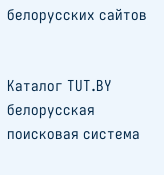белорусских сайтов


Каталог TUT.BY
белорусская поисковая система